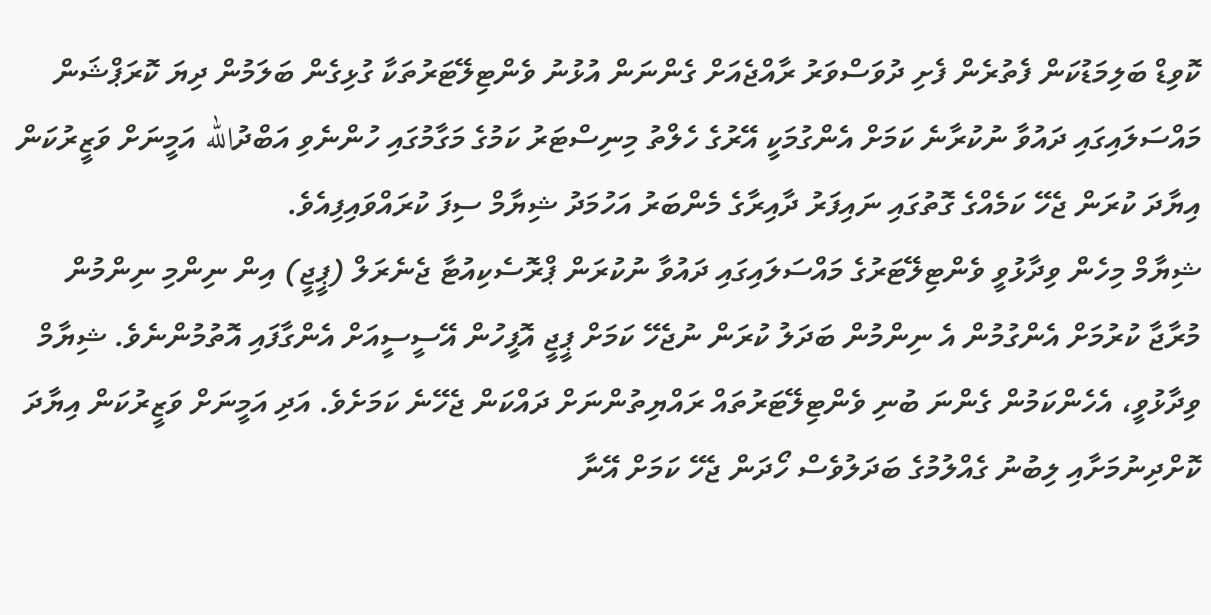ކޮވިޑް ބަލިމަޑުކަން ފެތުރެން ފެށި ދުވަސްވަރު ރާއްޖެއަށް ގެންނަން އުޅުނު ވެންޓިލޭޓަރުތަކާ ގުޅިގެން ބަލަމުން ދިޔަ ކޮރަޕްޝަން މައްސަލައިގައި ދައުވާ ނުކުރާނެ ކަމަށް އެންގުމަކީ އޭރުގެ ހެލްތު މިނިސްޓަރު ކަމުގެ މަގާމުގައި ހުންނެވި އަބްދުالله އަމީނަށް ވަޒީރުކަން އިޔާދަ ކުރަން ޖެހޭ ކަމެއްގެ ގޮތުގައި ނައިފަރު ދާއިރާގެ މެންބަރު އަހުމަދު ޝިޔާމް ސިފަ ކުރައްވައިފިއެވެ.
ޝިޔާމް މިހެން ވިދާޅުވީ ވެންޓިލޭޓަރުގެ މައްސަލައިގައި ދައުވާ ނުކުރަން ޕްރޮސެކިއުޓާ ޖެނެރަލް (ޕީޖީ) އިން ނިންމި ނިންމުން މުރާޖާ ކުރުމަށް އެންގުމުން އެ ނިންމުން ބަދަލު ކުރަން ނުޖެހޭ ކަމަށް ޕީޖީ އޮފީހުން އޭސީސީއަށް އެންގާފައި އޮތުމުންނެވެ. ޝިޔާމް ވިދާޅުވީ، އެހެންކަމުން ގެންނަ ބުނި ވެންޓިލޭޓަރުތައް ރައްޔިތުންނަށް ދައްކަން ޖެހޭނެ ކަމަށެވެ. އަދި އަމީނަށް ވަޒީރުކަން އިޔާދަ ކޮށްދިނުމަށާއި ލިބުނު ގެއްލުމުގެ ބަދަލުވެސް ހޯދަން ޖެހޭ ކަމަށް އޭނާ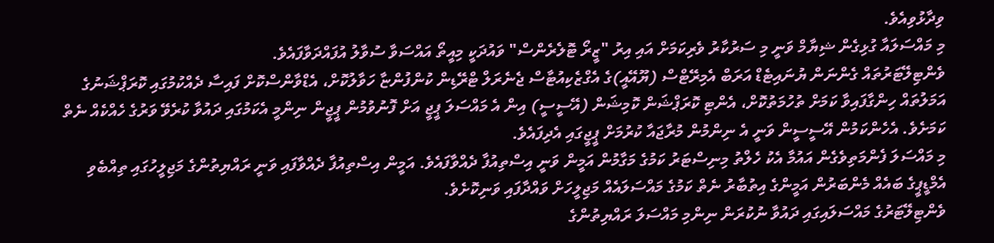ވިދާޅުވިއެވެ.
މި މައްސަލައާ ގުޅިގެން ޝިޔާމް ވަނީ މި ސަރުކާރު ވެރިކަމަށް އައި އިރު "ޒީރޯ ޓޮލެރެންސް" ވައުދަކީ މިއީތޯ އައްސަވާ ސުވާލު އުފައްދަވާފައެވެ.
ވެންޓިލޭޓަރުތައް ގެންނަން ޔުނައިޓެޑް އަރަބް އެމިރޭޓްސް (ޔޫއޭއީ)ގެ އެގްޒެކިއުޓާސް ޖެނެރަލް ޓްރޭޑިން ކުންފުންޏާ ހަވާލުކޮށް، އެޑްވާންސްކޮށް ފައިސާ ދެއްކުމުގައި ކޮރަޕްޝަނުގެ އަމަލުތައް ހިންގާފައިވާ ކަމަށް ތުހުމަތުކޮށް، އެންޓި ކޮރަޕްޝަން ކޮމިޝަން (އޭސީސީ) އިން އެ މައްސަލަ ޕީޖީ އަށް ފޮނުވުމުން ޕީޖީން ނިންމީ އެކަމުގައި ދައުވާ ކުރެވޭ ވަރުގެ ހެއްކެއް ނެތް ކަމަށެވެ. އެހެންކަމުން އޭސީސީން ވަނީ އެ ނިންމުން މުރާޖައާ ކުރުމަށް ޕީޖީގައި އެދިފައެވެ.
މި މައްސަލަ ފެންމަތިވެގެން އައުމާ އެކު ހެލްތު މިނިސްޓަރު ކަމުގެ މަގާމުން އަމީން ވަނީ އިސްތިއުފާ ދެއްވާފައެވެ. އަމީން އިސްތިއުފާ ދެއްވާފައި ވަނީ ރައްޔިތުންގެ މަޖިލީހުގައި ތިއްބެވި އެމްޑީޕީގެ ބައެއް މެންބަރުން އަމީންގެ އިތުބާރު ނެތް ކަމުގެ މައްސަލައެއް މަޖިލީހަށް ވައްދާފައި ވަނިކޮށެވެ.
ވެންޓިލޭޓަރުގެ މައްސަލައިގައި ދައުވާ ނުކުރަން ނިންމި މައްސަލަ ރައްޔިތުންގެ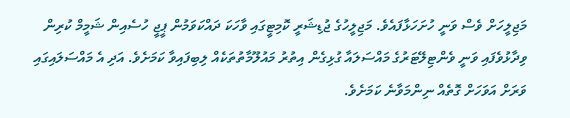މަޖިލީހަށް ވެސް ވަނީ ހުށަހަޅާފައެވެ. މަޖިލީހުގެ ޖުޑިޝަރީ ކޮމިޓީގައި ވާހަކަ ދައްކަވަމުން ޕީޖީ ހުސެއިން ޝަމީމް ކުރިން ވިދާޅުވެފައި ވަނީ ވެންޓިލޭޓަރުގެ މައްސަލައާ ގުޅިގެން އިތުރު މައުލޫމާތުތަކެއް ލިބިފައިވާ ކަމަށެވެ. އަދި އެ މައްސަލައިގައި ވަރަށް އަވަހަށް ގޮތެއް ނިންމަވާނެ ކަމަށެވެ.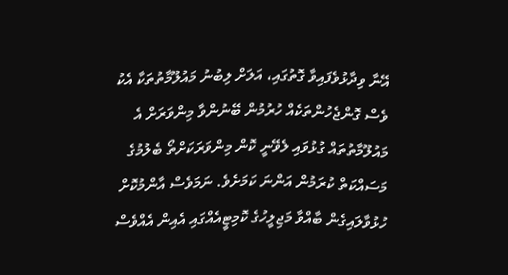އޭނާ ވިދާޅުވެފައިވާ ގޮތުގައި، އަލަށް ލިބުނު މައުލޫމާތުތަކާ އެކު ވެސް ގޮންޖެހުންތަކެއް ހުރުމުން ބޭނުންވާ މިންވަރަށް އެ މައުލޫމާތުތައް ގުޅުވައި ލެވޭނީ ކޮން މިންވަރަކަށްތޯ ބެލުމުގެ މަސައްކަތް ކުރަމުން އަންނަ ކަމަށެވެ. ނަމަވެސް އާންމުކޮށް ހުޅުވާލައިގެން ބާއްވާ މަޖިލީހުގެ ކޮމިޓީއެއްގައި އެއިން އެއްވެސް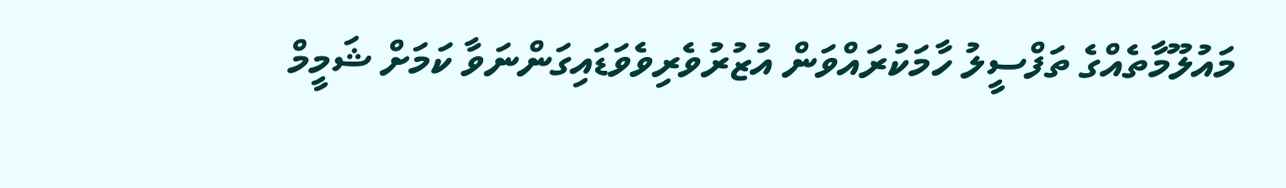މައުލޫމާތެއްގެ ތަފްސީލު ހާމަކުރައްވަން އުޒުރުވެރިވެވަޑައިގަންނަވާ ކަމަށް ޝަމީމް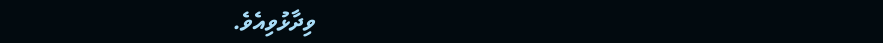ވިދާޅުވިއެވެ.